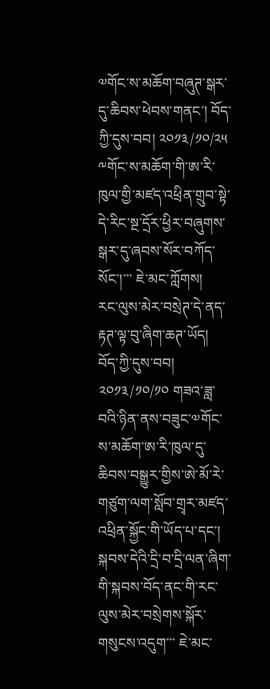༧གོང་ས་མཆོག་བཞུཊ་སྒར་དུ་ཆིབས་ཕེབས་གནང་། བོད་ཀྱི་དུས་བབ། ༢༠༡༣/༡༠/༢༥ ༸གོང་ས་མཆོག་གི་ཨ་རི་ཁུལ་གྱི་མཛད་འཕྲིན་གྲུབ་སྟེ་དེ་རིང་སྔ་དྲོར་ཕྱིར་བཞུགས་སྒར་དུ་ཞབས་སོར་བཀོད་སོང་།་་་ ཇེ་མང་ཀློགས།
རང་ལུས་མེར་བསྲེཊ་དེ་ནད་རྟཊ་ལྟ་བུ་ཞིག་ཆཊ་ཡོད། བོད་ཀྱི་དུས་བབ། ༢༠༡༣/༡༠/༡༠ གཟའ་ཟླ་བའི་ཉིན་ནས་བཟུང་༧གོང་ས་མཆོག་ཨ་རི་ཁུལ་དུ་ཆིབས་བསྒྱུར་གྱིས་ཨེ་མོ་རེ་གཙུག་ལག་སློབ་གྲྭར་མཛད་འཕྲིན་སྐྱོང་གི་ཡོད་པ་དང་། སྐབས་དེའི་དྲི་བ་དྲི་ལན་ཞིག་གི་སྐབས་བོད་ནང་གི་རང་ལུས་མེར་བསྲེགས་སྐོར་གསུངས་འདུག་་་ ཇེ་མང་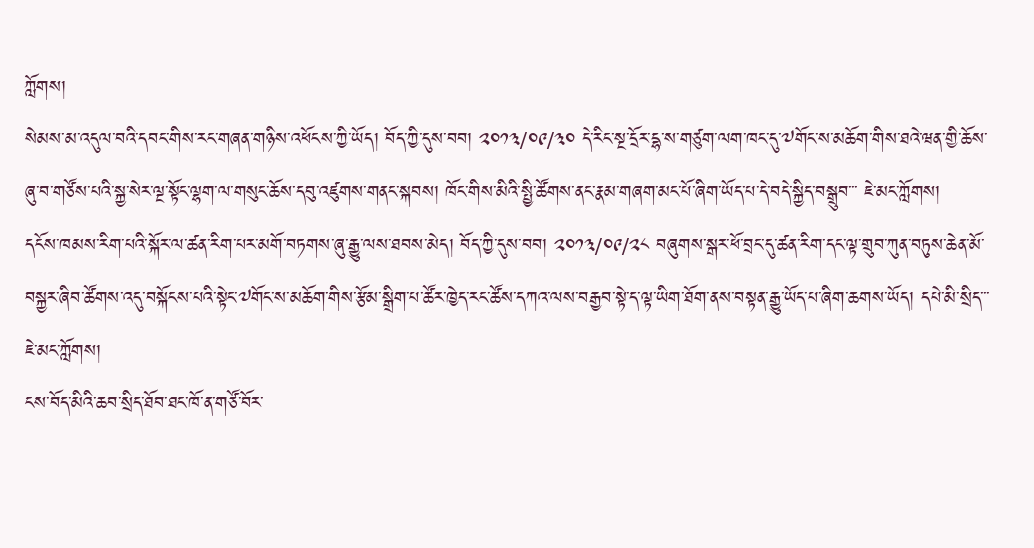ཀློགས།
སེམས་མ་འདུལ་བའི་དབང་གིས་རང་གཞན་གཉིས་འཕོངས་ཀྱི་ཡོད། བོད་ཀྱི་དུས་བབ། ༢༠༡༣/༠༩/༣༠ དེ་རིང་སྔ་དྲོར་དྷ་ས་གཙུག་ལག་ཁང་དུ་༧གོང་ས་མཆོག་གིས་ཐའེ་ཝན་གྱི་ཆོས་ཞུ་བ་གཙོས་པའི་སྐྱ་སེར་ལྔ་སྟོང་ལྷག་ལ་གསུང་ཆོས་དབུ་འཛུགས་གནང་སྐབས། ཁོང་གིས་མིའི་སྤྱི་ཚོགས་ནང་རྣམ་གཞག་མང་པོ་ཞིག་ཡོད་པ་དེ་བདེ་སྐྱིད་བསྒྲུབ་་་ ཇེ་མང་ཀློགས།
དངོས་ཁམས་རིག་པའི་སྐོར་ལ་ཚན་རིག་པར་མགོ་བཏགས་ཞུ་རྒྱུ་ལས་ཐབས་མེད། བོད་ཀྱི་དུས་བབ། ༢༠༡༣/༠༩/༢༨ བཞུགས་སྒར་ཕོ་བྲང་དུ་ཚན་རིག་དང་ལྟ་གྲུབ་ཀུན་བཏུས་ཆེན་མོ་བསྐྱར་ཞིབ་ཚོགས་འདུ་བསྐོངས་པའི་སྟེང་༧གོང་ས་མཆོག་གིས་རྩོམ་སྒྲིག་པ་ཚོར་ཁྱེད་རང་ཚོས་དཀའ་ལས་བརྒྱབ་སྟེ་ད་ལྟ་ཡིག་ཐོག་ནས་བསྟན་རྒྱུ་ཡོད་པ་ཞིག་ཆགས་ཡོད། དཔེ་མི་སྲིད་་་ ཇེ་མང་ཀློགས།
ངས་བོད་མིའི་ཆབ་སྲིད་ཐོབ་ཐང་ཁོ་ན་གཙོ་བོར་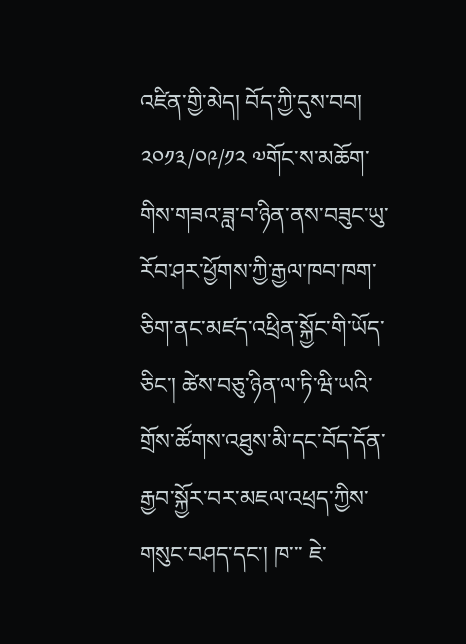འཛིན་གྱི་མེད། བོད་ཀྱི་དུས་བབ། ༢༠༡༣/༠༩/༡༢ ༧གོང་ས་མཆོག་གིས་གཟའ་ཟླ་བ་ཉིན་ནས་བཟུང་ཡུ་རོབ་ཤར་ཕྱོགས་ཀྱི་རྒྱལ་ཁབ་ཁག་ཅིག་ནང་མཛད་འཕྲིན་སྐྱོང་གི་ཡོད་ཅིང་། ཚེས་བཅུ་ཉིན་ལ་ཏི་ཝི་ཡའི་གྲོས་ཚོགས་འཐུས་མི་དང་བོད་དོན་རྒྱབ་སྐྱོར་བར་མཇལ་འཕྲད་ཀྱིས་གསུང་བཤད་དང་། ཁ་་་ ཇེ་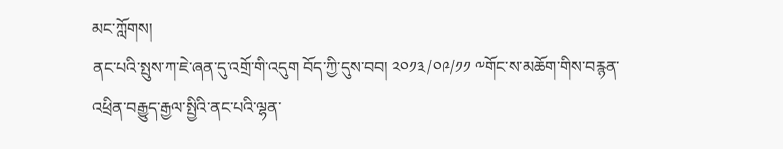མང་ཀློགས།
ནང་པའི་སྤུས་ཀ་ཇེ་ཞན་དུ་འགྲོ་གི་འདུག བོད་ཀྱི་དུས་བབ། ༢༠༡༣/༠༩/༡༡ ༸གོང་ས་མཆོག་གིས་བརྙན་འཕྲིན་བརྒྱུད་རྒྱལ་སྤྱིའི་ནང་པའི་ལྷན་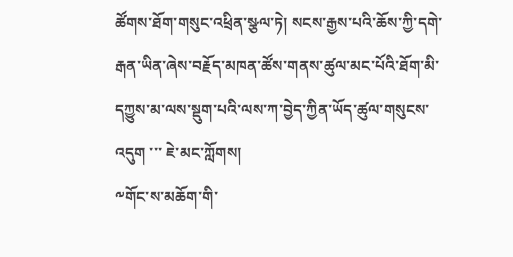ཚོགས་ཐོག་གསུང་འཕྲིན་སྩལ་ཏེ། སངས་རྒྱས་པའི་ཆོས་ཀྱི་དགེ་རྒན་ཡིན་ཞེས་བརྗོད་མཁན་ཚོས་གནས་ཚུལ་མང་པོའི་ཐོག་མི་དཀྱུས་མ་ལས་སྡུག་པའི་ལས་ཀ་བྱེད་ཀྱིན་ཡོད་ཚུལ་གསུངས་འདུག ་་་ ཇེ་མང་ཀློགས།
༸གོང་ས་མཆོག་གི་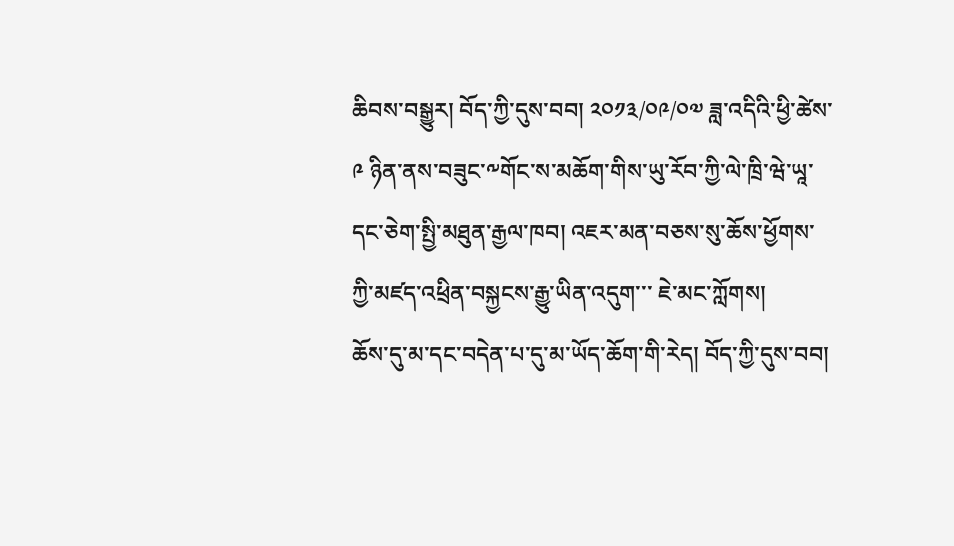ཆིབས་བསྒྱུར། བོད་ཀྱི་དུས་བབ། ༢༠༡༣/༠༩/༠༧ ཟླ་འདིའི་ཕྱི་ཚེས་ ༩ ཉིན་ནས་བཟུང་༸གོང་ས་མཆོག་གིས་ཡུ་རོབ་ཀྱི་ལེ་ཁྲི་ཝེ་ཡཱ་དང་ཅེག་སྤྱི་མཐུན་རྒྱལ་ཁབ། འཇར་མན་བཅས་སུ་ཆོས་ཕྱོགས་ཀྱི་མཛད་འཕྲིན་བསྐྱངས་རྒྱུ་ཡིན་འདུག་་་ ཇེ་མང་ཀློགས།
ཆོས་དུ་མ་དང་བདེན་པ་དུ་མ་ཡོད་ཆོག་གི་རེད། བོད་ཀྱི་དུས་བབ།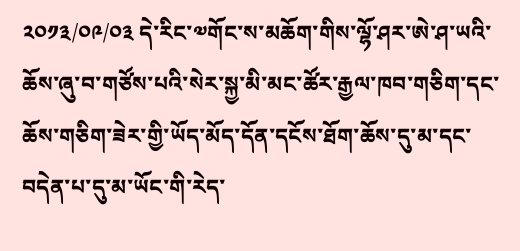༢༠༡༣/༠༩/༠༣ དེ་རིང་༧གོང་ས་མཆོག་གིས་ལྷོ་ཤར་ཨེ་ཤ་ཡའི་ཆོས་ཞུ་བ་གཙོས་པའི་སེར་སྐྱ་མི་མང་ཚོར་རྒྱལ་ཁབ་གཅིག་དང་ཆོས་གཅིག་ཟེར་གྱི་ཡོད་མོད་དོན་དངོས་ཐོག་ཆོས་དུ་མ་དང་བདེན་པ་དུ་མ་ཡོང་གི་རེད་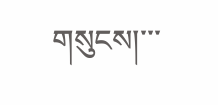གསུངས།་་་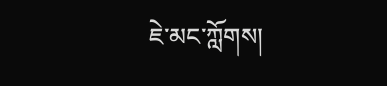ཇེ་མང་ཀློགས།